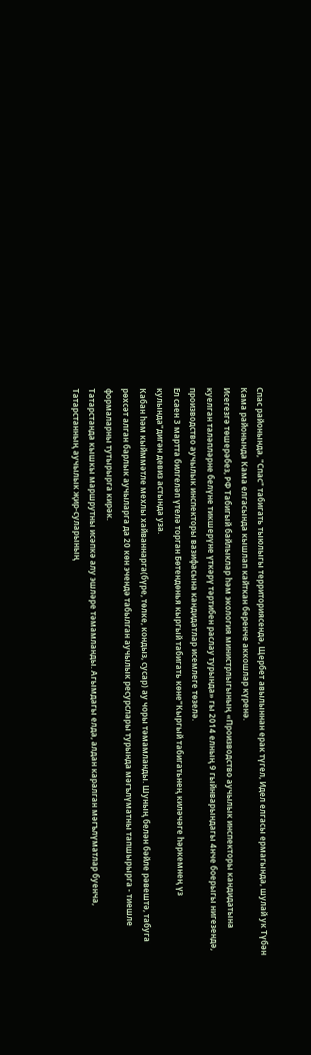Спас районында, "Спас" табигать тыюлыгы территориясендә, Щербет авылыннан ерак түгел, Идел елгасы ермагында, шулай ук Түбән Кама районында Кама елгасында кышлап кайткан беренче аккошлар күренә.
Исегезгә төшерәбез, РФ Табигый байлыклар һәм экология министрлыгының «Производство аучылык инспекторы кандидатына куелган таләпләрне белүне тикшерүне үткәрү тәртибен раслау турында» гы 2014 елның 9 гыйнварындагы 4нче боерыгы нигезендә, производство аучылык инспекторы вазифасына кандидатлар исемлеге төзелә.
Ел саен 3 мартта билгеләп үтелә торган Бөтендөнья кыргый табигать көне"Кыргый табигатьнең киләчәге һәркемнең үз кулында"дигән девиз астында уза.
Кабан һәм кыйммәтле мехлы хайваннарга(бүре, төлке, кондыз, сусар) ау чоры тәмамланды. Шуның белән бәйле рәвештә, табуга рөхсәт алган барлык аучыларга да 20 көн эчендә табылган аучылык ресурслары турында мәгълүматны тапшырырга - тиешле формаларны тутырырга кирәк.
Татарстанда кышкы маршрутны исәпкә алу эшләре тәмамланды. Агымдагы елда, алдан каралган мәгълүматлар буенча, Татарстанның аучылык җир-суларының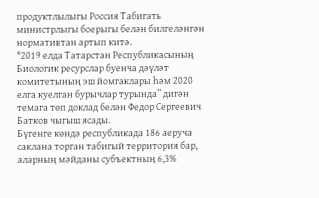продуктлылыгы Россия Табигать министрлыгы боерыгы белән билгеләнгән нормативтан артып китә.
"2019 елда Татарстан Республикасының Биологик ресурслар буенча дәүләт комитетының эш йомгаклары һәм 2020 елга куелган бурычлар турында” дигән темага төп доклад белән Федор Сергеевич Батков чыгыш ясады.
Бүгенге көндә республикада 186 аеруча саклана торган табигый территория бар, аларның мәйданы субъектның 6,3%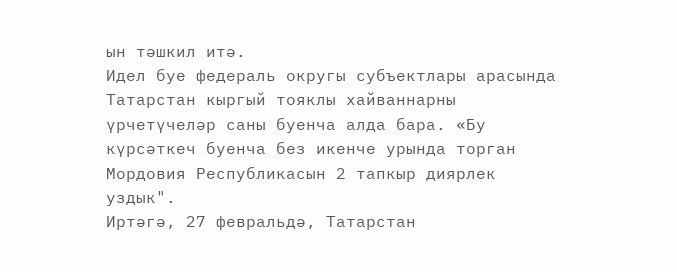ын тәшкил итә.
Идел буе федераль округы субъектлары арасында Татарстан кыргый тояклы хайваннарны үрчетүчеләр саны буенча алда бара. «Бу күрсәткеч буенча без икенче урында торган Мордовия Республикасын 2 тапкыр диярлек уздык".
Иртәгә, 27 февральдә, Татарстан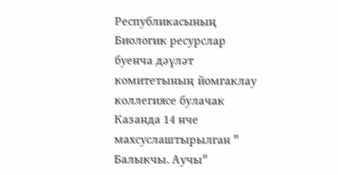Республикасының Биологик ресурслар буенча дәүләт комитетының йомгаклау коллегиясе булачак
Казанда 14 нче махсуслаштырылган " Балыкчы. Аучы"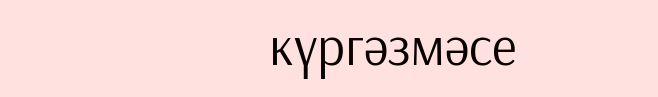күргәзмәсе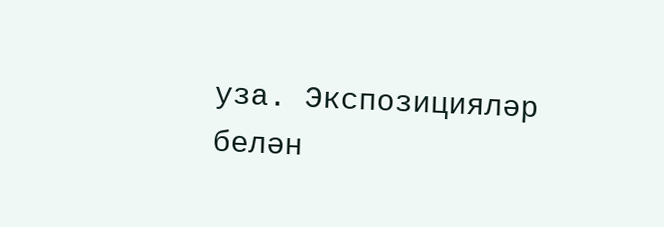уза. Экспозицияләр белән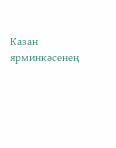Казан ярминкәсенең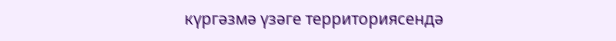күргәзмә үзәге территориясендә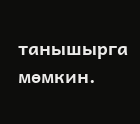танышырга мөмкин.